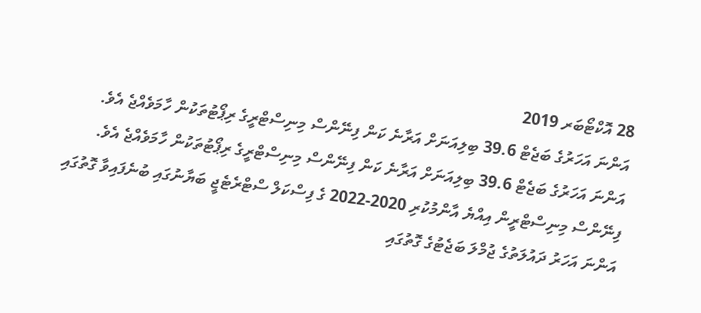28 އޮކްޓޯބަރ 2019
އަންނަ އަހަރުގެ ބަޖެޓް 39.6 ބިލިއަނަށް އަރާނެ ކަން ފިނޭންސް މިނިސްޓްރީގެ ރިޕޯޓުތަކުން ހާމަވެއްޖެ އެވެ.
އަންނަ އަހަރުގެ ބަޖެޓް 39.6 ބިލިއަނަށް އަރާނެ ކަން ފިނޭންސް މިނިސްޓްރީގެ ރިޕޯޓުތަކުން ހާމަވެއްޖެ އެވެ.
ފިނޭންސް މިނިސްޓްރީން އިއްޔެ އާންމުކުރި 2020-2022 ގެ ފިސްކަލް ސްޓްރެޓެޖީ ބަޔާނުގައި ބުނެފައިވާ ގޮތުގައި އަންނަ އަހަރު ދައުލަތުގެ ޖުމްލަ ބަޖެޓުގެ ގޮތުގައި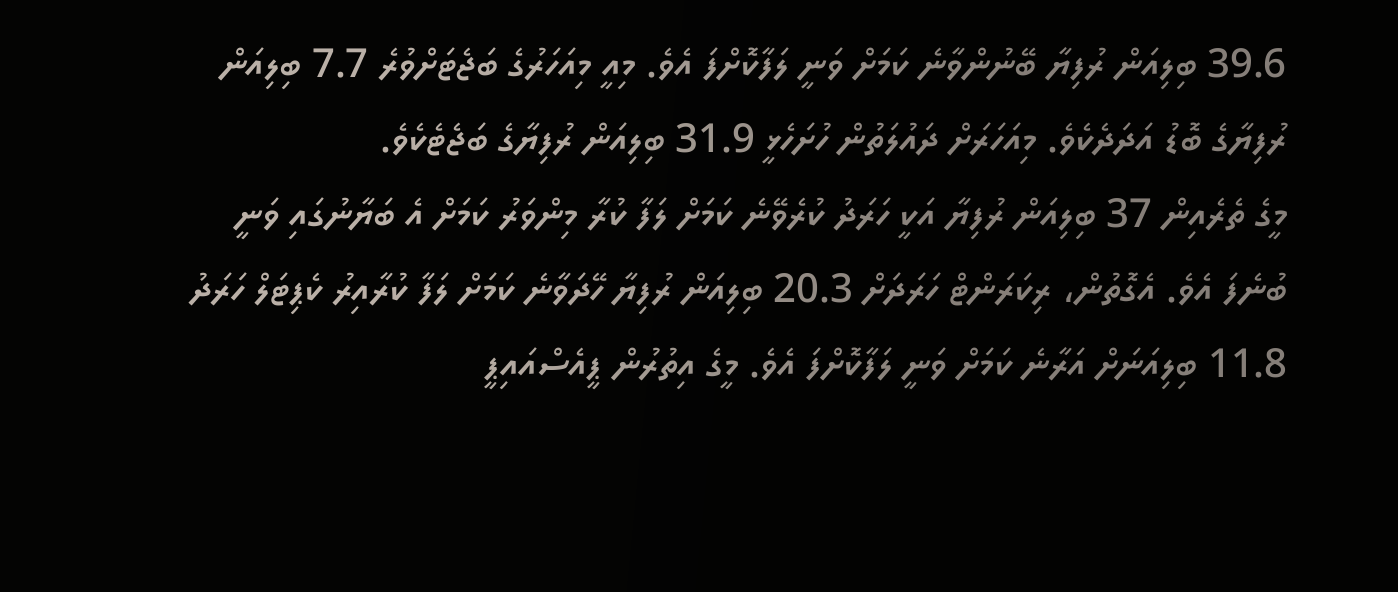39.6 ބިލިއަން ރުފިޔާ ބޭނުންވާނެ ކަމަށް ވަނީ ލަފާކޮށްފަ އެވެ. މިއީ މިއަހަރުގެ ބަޖެޓަށްވުރެ 7.7 ބިލިއަން ރުފިޔާގެ ބޮޑު އަދަދެކެވެ. މިއަހަރަށް ދައުލަތުން ހުށަހެޅީ 31.9 ބިލިއަން ރުފިޔާގެ ބަޖެޓެކެވެ.
މީގެ ތެރެއިން 37 ބިލިއަން ރުފިޔާ އަކީ ހަރަދު ކުރެވޭނެ ކަމަށް ލަފާ ކުރާ މިންވަރު ކަމަށް އެ ބަޔާނުގައި ވަނީ ބުނެފަ އެވެ. އެގޮތުން، ރިކަރަންޓް ހަރަދަށް 20.3 ބިލިއަން ރުފިޔާ ހޭދަވާނެ ކަމަށް ލަފާ ކުރާއިރު ކެޕިޓަލް ހަރަދު 11.8 ބިލިއަނަށް އަރާނެ ކަމަށް ވަނީ ލަފާކޮށްފަ އެވެ. މީގެ އިތުރުން ޕީއެސްއައިޕީ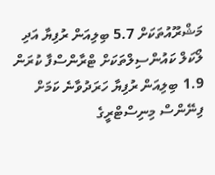މަޝްރޫއުތަކަށް 5.7 ބިލިއަން ރުފިޔާ އަދި ލޯކަލް ކައުންސިލްތަކަށް ޓްރާންސްފާ ކުރަން 1.9 ބިލިއަން ރުފިޔާ ހަރަދުވާނެ ކަމަށް ފިނޭންސް މިނިސްޓްރީގެ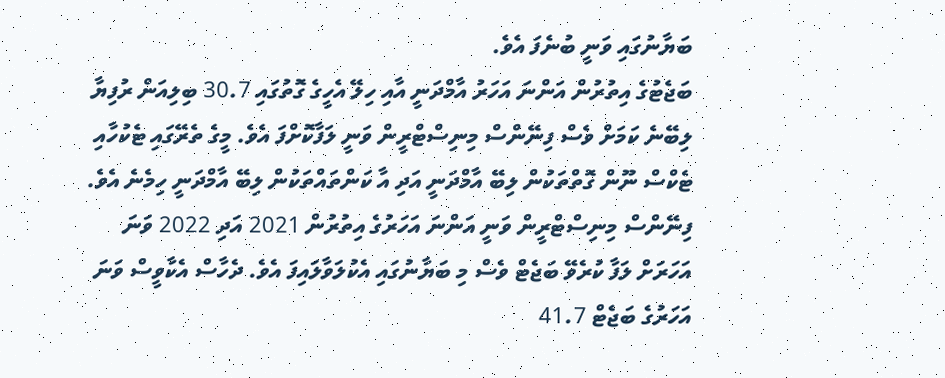ބަޔާނުގައި ވަނީ ބުނެފަ އެވެ.
ބަޖެޓުގެ އިތުރުން އަންނަ އަހަރު އާމްދަނީ އާއި ހިލޭ އެހީގެ ގޮތުގައި 30.7 ބިލިއަން ރުފިޔާ ލިބޭނެ ކަމަށް ވެސް ފިނޭންސް މިނިސްޓްރީން ވަނީ ލަފާކޮށްފަ އެވެ. މީގެ ތެރޭގައި ޓެކުހާއި ޓެކްސް ނޫން ގޮތްތަކުން ލިބޭ އާމްދަނީ އަދި އާ ކަންތައްތަކުން ލިބޭ އާމްދަނީ ހިމެނެ އެވެ.
ފިނޭންސް މިނިސްޓްރީން ވަނީ އަންނަ އަހަރުގެ އިތުރުން 2021 އަދި 2022 ވަނަ އަހަރަށް ލަފާ ކުރެވޭ ބަޖެޓް ވެސް މި ބަޔާނުގައި އެކުލަވާލައިފަ އެވެ. ދެހާސް އެކާވީސް ވަނަ އަހަރުގެ ބަޖެޓް 41.7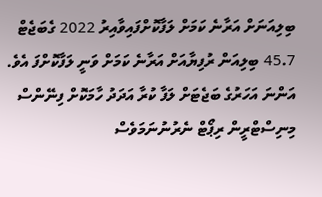ބިލިއަނަށް އަރާނެ ކަމަށް ލަފާކޮށްފައިވާއިރު 2022 ގެބަޖެޓް 45.7 ބިލިއަން ރުފިޔާއަށް އަރާނެ ކަމަށް ވަނީ ލަފާކޮށްފަ އެވެ.
އަންނަ އަހަރުގެ ބަޖެޓަށް ލަފާ ކުރާ އަދަދު ހާމަކޮށް ފިނޭންސް މިނިސްޓްރީން ރިޕޯޓް ނެރުނުނަމަވެސް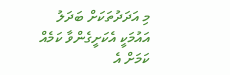މި އަދަދުތަކަށް ބަދަލު އައުމަކީ އެކަށީގެންވާ ކަމެއް ކަމަށް އެ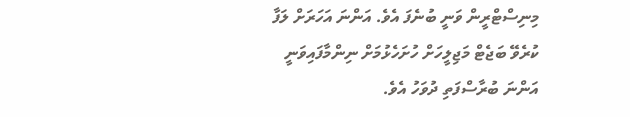މިނިސްޓްރީން ވަނީ ބުނެފަ އެވެ. އަންނަ އަހަރަށް ލަފާ ކުރެވޭ ބަޖެޓް މަޖިލީހަށް ހުށަހެޅުމަށް ނިންމާފައިވަނީ އަންނަ ބުރާސްފަތި ދުވަހު އެވެ.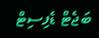ބަޖެޓް ޑެފިސިޓް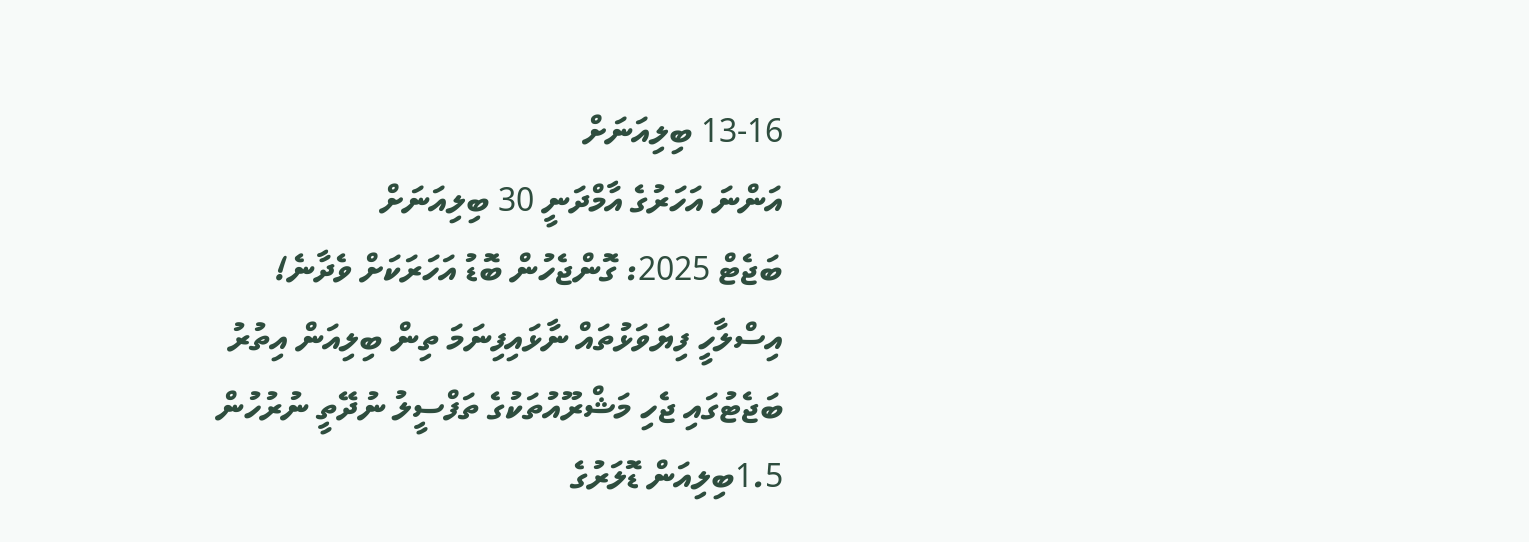13-16 ބިލިއަނަށް
އަންނަ އަހަރުގެ އާމްދަނީ 30 ބިލިއަނަށް
ބަޖެޓް 2025: ގޮންޖެހުން ބޮޑު އަހަރަކަށް ވެދާނެ!
އިސްލާހީ ފިޔަވަޅުތައް ނާޅައިފިނަމަ ތިން ބިލިއަން އިތުރު
ބަޖެޓުގައި ޖެހި މަޝްރޫއުތަކުގެ ތަފްސީލު ނުދޭތީ ނުރުހުން
1.5ބިލިއަން ޑޮލަރުގެ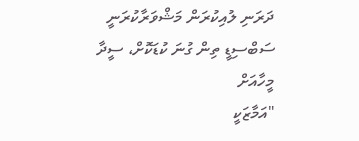ދަރަނި ލުއިކުރަން މަޝްވަރާކުރަނީ
ސަބްސިޑީ ތިން ގުނަ ކުޑަކޮށް، ސީދާ މީހާއަށް
"އަމާޒަކީ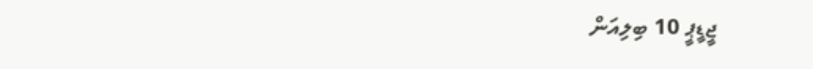ޖީޑީޕީ 10 ބިލިއަން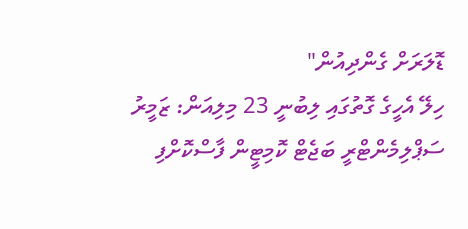ޑޮލަރަށް ގެންދިއުން"
ހިލޭ އެހީގެ ގޮތުގައި ލިބުނީ 23 މިލިއަން: ޒަމީރު
ސަޕްލިމެންޓްރީ ބަޖެޓް ކޮމިޓީން ފާސްކޮށްފި